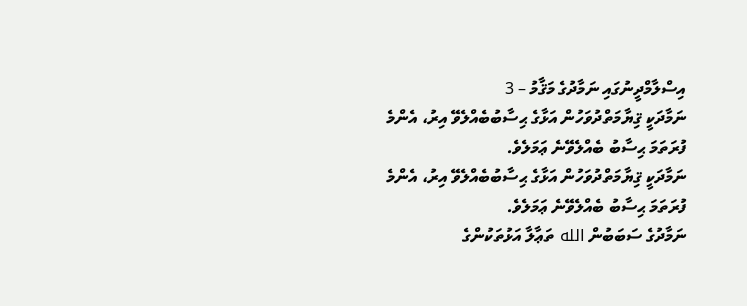އިސްލާމްދީނުގައި ނަމާދުގެ މަޤާމު – 3
ނަމާދަކީ ޤިޔާމަތްދުވަހުން އަޅާގެ ޙިސާބުބެއްލެވޭ އިރު، އެންމެ ފުރަތަމަ ޙިސާބު ބެއްލެވޭނެ ޢަމަލެވެ.
ނަމާދަކީ ޤިޔާމަތްދުވަހުން އަޅާގެ ޙިސާބުބެއްލެވޭ އިރު، އެންމެ ފުރަތަމަ ޙިސާބު ބެއްލެވޭނެ ޢަމަލެވެ.
ނަމާދުގެ ސަބަބުން الله ތަޢާލާ އަޅުތަކުންގެ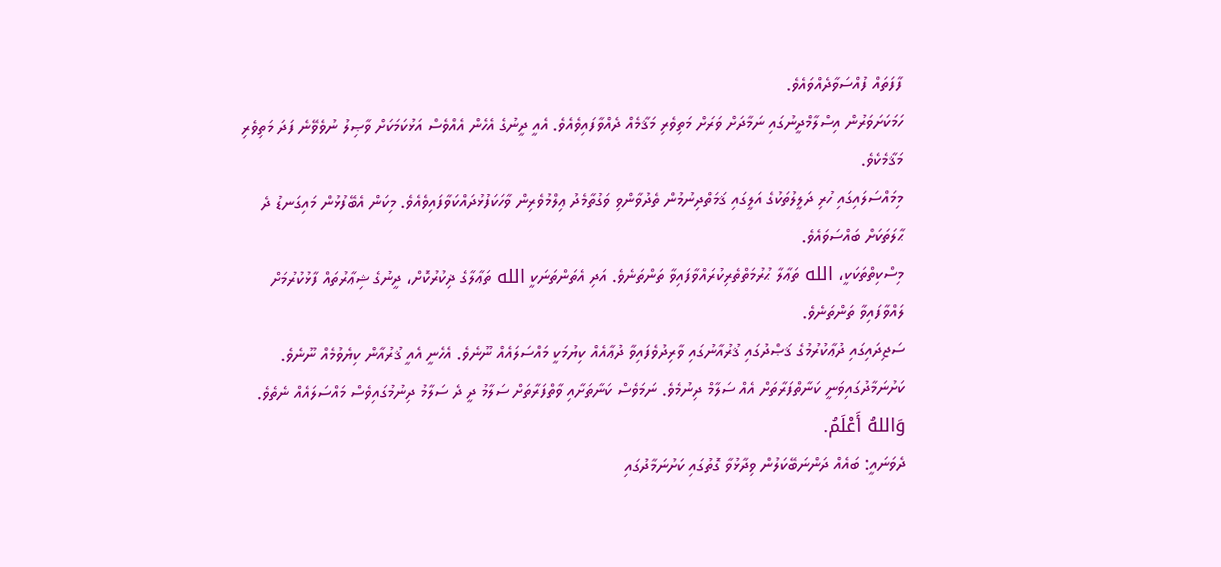ފާފަތައް ފުއްސަވާދެއްވައެވެ.
ހަމަކަށަވަރުން އިސްލާމްދީނުގައި ނަމާދަށް ވަރަށް މަތިވެރި މަޤާމެއް ދެއްވާފައިވެއެވެ. އެއީ ދީނުގެ އެހެން އެއްވެސް އަޅުކަމަކަށް ވާޞިލު ނުވެވޭނެ ފަދަ މަތިވެރި މަޤާމެކެވެ.
މިމައްސަލައިގައި ހުރި ދަލީލުތަކުގެ އަލީގައި ޤަމަތްދިނުމުން ތެދުވާންވި ވަގުތާމެދު ޢިލްމުވެރިން ވާހަކަފުޅުދައްކަވާފައިވެއެވެ. މިކަން އެބޭފުޅުން މައިގަނޑު ދެ ޙާލަތަކަށް ބައްސަވައެވެ.
މިސްކިތްތަކަކީ، الله ތަޢާލާ ޙުރުމަތްތެރިކުރައްވާފައިވާ ތަންތަނެވެ. އަދި އެތަންތަނަކީ الله ތަޢާލާގެ ޛިކުރުކޮށް، ދީނުގެ ޝިޢާރުތައް ފާޅުކުރުމަށް ލައްވާފައިވާ ތަންތަނެވެ.
ސަޖިދައިގައި ދުޢާކުރުމުގެ ޤަޞްދުގައި ޤުރުއާނުގައި ވާރިދުވެފައިވާ ދުޢާއެއް ކިޔުމަކީ މައްސަލައެއް ނޫނެވެ. އެހެނީ އެއީ ޤުރުއާން ކިޔެވުމެއް ނޫނެވެ.
ކަށުނަމާދުގައިވަނީ ކަނާތްފަރާތަށް އެއް ސަލާމް ދިނުމެވެ. ނަމަވެސް ކަނާތަށާއި ވާތްފަރާތަށް ސަލާމު ދީ ދެ ސަލާމު ދިނުމުގައިވެސް މައްސަލައެއް ނެތެވެ. وَاللهُ أَعْلَمُ.
ދެވަނައީ: ބައެއް ދަންނަބޭކަލުން ވިދާޅުވާ ގޮތުގައި ކަށުނަމާދުގައި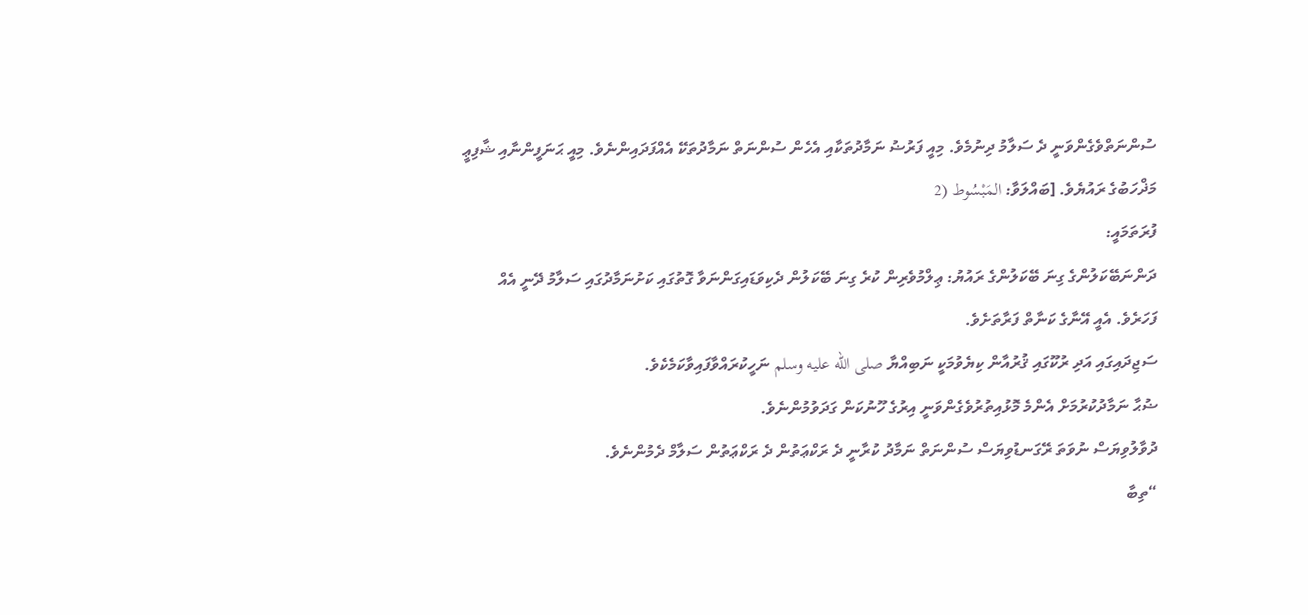ސުންނަތްވެގެންވަނީ ދެ ސަލާމު ދިނުމެވެ. މިއީ ފަރުޟު ނަމާދުތަކާއި އެހެން ސުންނަތް ނަމާދުތަކޭ އެއްފަދައިންނެވެ. މިއީ ޙަނަފީންނާއި ޝާފިޢީ މަޛްހަބުގެ ރައުޔެވެ. [ބައްލަވާ: المَبْسُوط (2
ފުރަތަމައީ:
ދަންނަބޭކަލުންގެ ގިނަ ބޭކަލުންގެ ރައުޔު: ޢިލްމުވެރިން ކުރެ ގިނަ ބޭކަލުން ދެކިވަޑައިގަންނަވާ ގޮތުގައި ކަށުނަމާދުގައި ސަލާމު ދޭނީ އެއް ފަހަރެވެ. އެއީ އޭނާގެ ކަނާތް ފަރާތަށެވެ.
ސަޖިދައިގައި އަދި ރުކޫގައި ޤުރުއާން ކިޔެވުމަކީ ނަބިއްޔާ صلى الله عليه وسلم ނަހީކުރައްވާފައިވާކަމެކެވެ.
ޟުޙާ ނަމާދުކުރުމަށް އެންމެ މޮޅުއިތުރުވެގެންވަނީ އިރުގެ ހޫނުކަން ގަދަވުމުންނެވެ.
ދުވާލުވިޔަސް ނުވަތަ ރޭގަނޑުވިޔަސް ސުންނަތް ނަމާދު ކުރާނީ ދެ ރަކްޢަތުން ދެ ރަކްޢަތުން ސަލާމް ދެމުންނެވެ.
“ތިބާ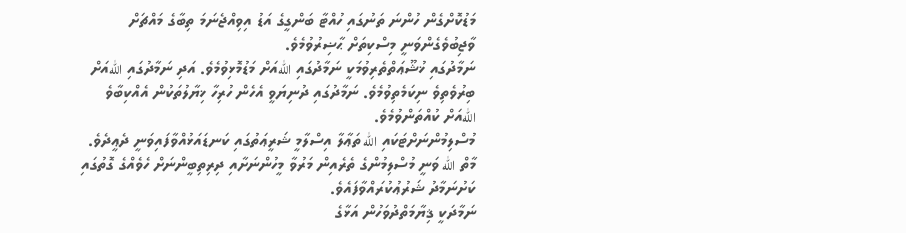މަޑުކޮށްގެން ހުންނަ ތަނުގައި ހުއްޓާ ބަންގީގެ އަޑު އިވިއްޖެނަމަ ތިބާގެ މައްޗަށް ވާޖިބުވެގެންވަނީ މިސްކިތަށް ޙާޟިރުވުމެވެ.
ނަމާދުގައި ޚުޝޫޢަތްތެރިވުމަކީ ނަމާދުގައި اللهއަށް މަޑުމޮޅިވުމެވެ. އަދި ނަމާދުގައި اللهއަށް ބިރުވެތިވެ ނިކަމެތިވުމެވެ. ނަމާދުގައި ދުނިޔަވީ އެހެން ހުރިހާ ޚިޔާލުތަކުން އެއްކިބާވެ اللهއަށް ކުއްތަންވުމެވެ.
މުސްލިމުންނަށްޓަކައި الله ތަޢާލާ އިސްލާމީ ޝަރީޢަތުގައި ކަނޑައަޅުއްވާފައިވަނީ ދެޢީދެވެ.
މާތް الله ވަނީ މުސްލިމުންގެ ތެރެއިން މަރުވާ މީހުންނަށާއި ދިރިތިބީންނަށް ހެވެއްގެ ގޮތުގައި ކަށުނަމާދު ޝަރުޢުކުރައްވާފައެވެ.
ނަމާދަކީ ޤިޔާމަތްދުވަހުން އަޅާގެ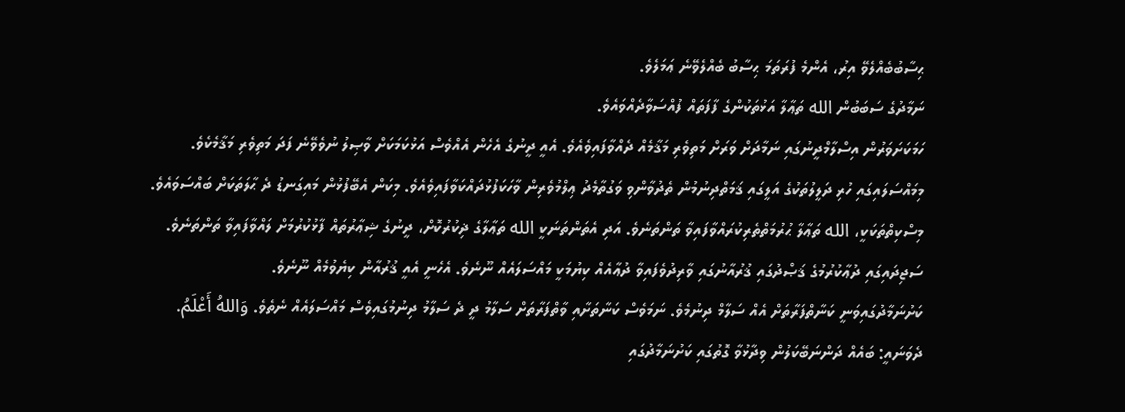ޙިސާބުބެއްލެވޭ އިރު، އެންމެ ފުރަތަމަ ޙިސާބު ބެއްލެވޭނެ ޢަމަލެވެ.
ނަމާދުގެ ސަބަބުން الله ތަޢާލާ އަޅުތަކުންގެ ފާފަތައް ފުއްސަވާދެއްވައެވެ.
ހަމަކަށަވަރުން އިސްލާމްދީނުގައި ނަމާދަށް ވަރަށް މަތިވެރި މަޤާމެއް ދެއްވާފައިވެއެވެ. އެއީ ދީނުގެ އެހެން އެއްވެސް އަޅުކަމަކަށް ވާޞިލު ނުވެވޭނެ ފަދަ މަތިވެރި މަޤާމެކެވެ.
މިމައްސަލައިގައި ހުރި ދަލީލުތަކުގެ އަލީގައި ޤަމަތްދިނުމުން ތެދުވާންވި ވަގުތާމެދު ޢިލްމުވެރިން ވާހަކަފުޅުދައްކަވާފައިވެއެވެ. މިކަން އެބޭފުޅުން މައިގަނޑު ދެ ޙާލަތަކަށް ބައްސަވައެވެ.
މިސްކިތްތަކަކީ، الله ތަޢާލާ ޙުރުމަތްތެރިކުރައްވާފައިވާ ތަންތަނެވެ. އަދި އެތަންތަނަކީ الله ތަޢާލާގެ ޛިކުރުކޮށް، ދީނުގެ ޝިޢާރުތައް ފާޅުކުރުމަށް ލައްވާފައިވާ ތަންތަނެވެ.
ސަޖިދައިގައި ދުޢާކުރުމުގެ ޤަޞްދުގައި ޤުރުއާނުގައި ވާރިދުވެފައިވާ ދުޢާއެއް ކިޔުމަކީ މައްސަލައެއް ނޫނެވެ. އެހެނީ އެއީ ޤުރުއާން ކިޔެވުމެއް ނޫނެވެ.
ކަށުނަމާދުގައިވަނީ ކަނާތްފަރާތަށް އެއް ސަލާމް ދިނުމެވެ. ނަމަވެސް ކަނާތަށާއި ވާތްފަރާތަށް ސަލާމު ދީ ދެ ސަލާމު ދިނުމުގައިވެސް މައްސަލައެއް ނެތެވެ. وَاللهُ أَعْلَمُ.
ދެވަނައީ: ބައެއް ދަންނަބޭކަލުން ވިދާޅުވާ ގޮތުގައި ކަށުނަމާދުގައި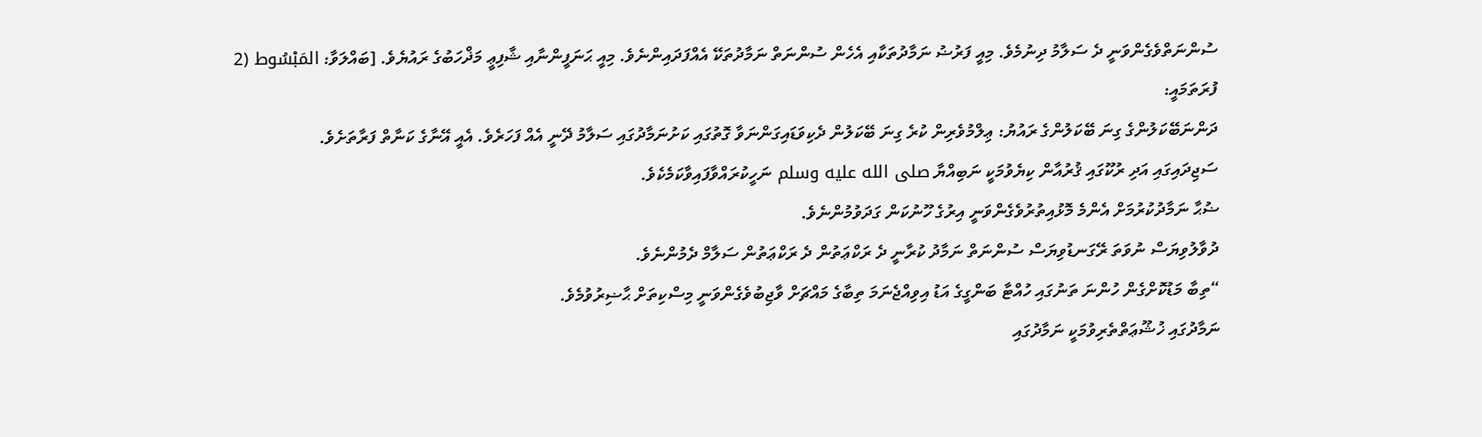ސުންނަތްވެގެންވަނީ ދެ ސަލާމު ދިނުމެވެ. މިއީ ފަރުޟު ނަމާދުތަކާއި އެހެން ސުންނަތް ނަމާދުތަކޭ އެއްފަދައިންނެވެ. މިއީ ޙަނަފީންނާއި ޝާފިޢީ މަޛްހަބުގެ ރައުޔެވެ. [ބައްލަވާ: المَبْسُوط (2
ފުރަތަމައީ:
ދަންނަބޭކަލުންގެ ގިނަ ބޭކަލުންގެ ރައުޔު: ޢިލްމުވެރިން ކުރެ ގިނަ ބޭކަލުން ދެކިވަޑައިގަންނަވާ ގޮތުގައި ކަށުނަމާދުގައި ސަލާމު ދޭނީ އެއް ފަހަރެވެ. އެއީ އޭނާގެ ކަނާތް ފަރާތަށެވެ.
ސަޖިދައިގައި އަދި ރުކޫގައި ޤުރުއާން ކިޔެވުމަކީ ނަބިއްޔާ صلى الله عليه وسلم ނަހީކުރައްވާފައިވާކަމެކެވެ.
ޟުޙާ ނަމާދުކުރުމަށް އެންމެ މޮޅުއިތުރުވެގެންވަނީ އިރުގެ ހޫނުކަން ގަދަވުމުންނެވެ.
ދުވާލުވިޔަސް ނުވަތަ ރޭގަނޑުވިޔަސް ސުންނަތް ނަމާދު ކުރާނީ ދެ ރަކްޢަތުން ދެ ރަކްޢަތުން ސަލާމް ދެމުންނެވެ.
“ތިބާ މަޑުކޮށްގެން ހުންނަ ތަނުގައި ހުއްޓާ ބަންގީގެ އަޑު އިވިއްޖެނަމަ ތިބާގެ މައްޗަށް ވާޖިބުވެގެންވަނީ މިސްކިތަށް ޙާޟިރުވުމެވެ.
ނަމާދުގައި ޚުޝޫޢަތްތެރިވުމަކީ ނަމާދުގައި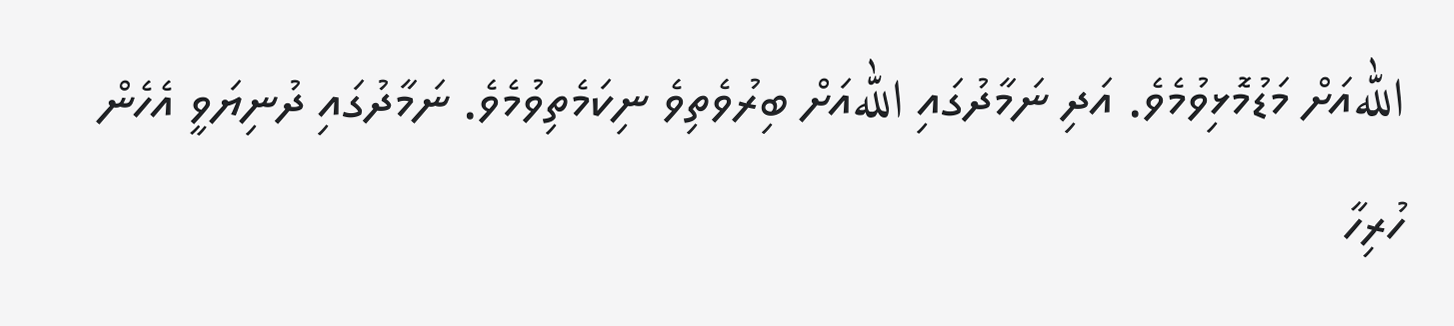اللهއަށް މަޑުމޮޅިވުމެވެ. އަދި ނަމާދުގައި اللهއަށް ބިރުވެތިވެ ނިކަމެތިވުމެވެ. ނަމާދުގައި ދުނިޔަވީ އެހެން ހުރިހާ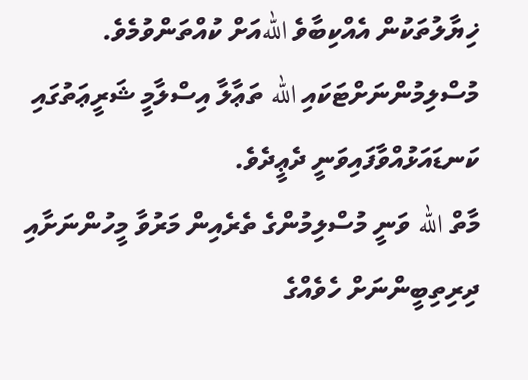ޚިޔާލުތަކުން އެއްކިބާވެ اللهއަށް ކުއްތަންވުމެވެ.
މުސްލިމުންނަށްޓަކައި الله ތަޢާލާ އިސްލާމީ ޝަރީޢަތުގައި ކަނޑައަޅުއްވާފައިވަނީ ދެޢީދެވެ.
މާތް الله ވަނީ މުސްލިމުންގެ ތެރެއިން މަރުވާ މީހުންނަށާއި ދިރިތިބީންނަށް ހެވެއްގެ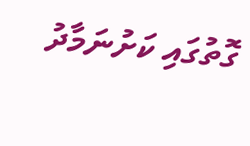ގޮތުގައި ކަށުނަމާދު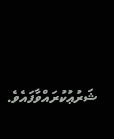ޝަރުޢުކުރައްވާފައެވެ.